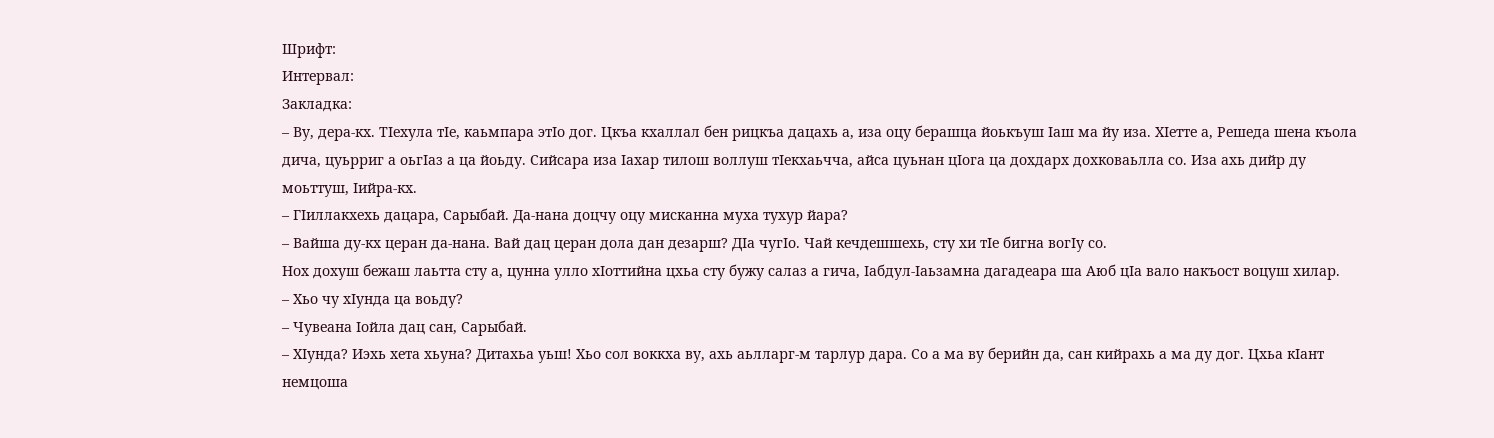Шрифт:
Интервал:
Закладка:
– Ву, дера-кх. ТІехула тІе, каьмпара этІо дог. Цкъа кхаллал бен рицкъа дацахь а, иза оцу берашца йоькъуш Іаш ма йу иза. ХІетте а, Решеда шена къола дича, цуьрриг а оьгІаз а ца йоьду. Сийсара иза Іахар тилош воллуш тІекхаьчча, айса цуьнан цІога ца дохдарх дохковаьлла со. Иза ахь дийр ду моьттуш, Іийра-кх.
– ГІиллакхехь дацара, Сарыбай. Да-нана доцчу оцу мисканна муха тухур йара?
– Вайша ду-кх церан да-нана. Вай дац церан дола дан дезарш? ДІа чугІо. Чай кечдешшехь, сту хи тІе бигна вогІу со.
Нох дохуш бежаш лаьтта сту а, цунна улло хІоттийна цхьа сту бужу салаз а гича, Іабдул-Іаьзамна дагадеара ша Аюб цІа вало накъост воцуш хилар.
– Хьо чу хІунда ца воьду?
– Чувеана Іойла дац сан, Сарыбай.
– ХІунда? Иэхь хета хьуна? Дитахьа уьш! Хьо сол воккха ву, ахь аьлларг-м тарлур дара. Со а ма ву берийн да, сан кийрахь а ма ду дог. Цхьа кІант немцоша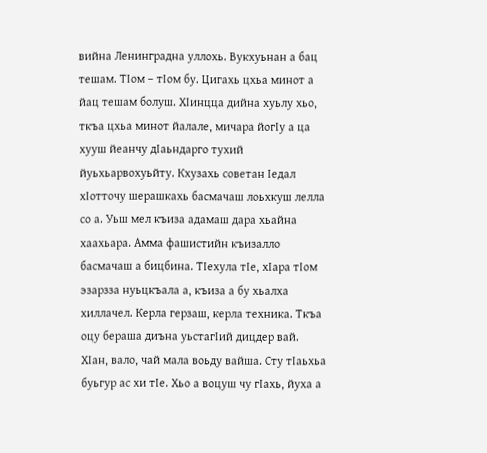вийна Ленинградна уллохь. Byкхуьнан а бац тешам. ТІом – тІом бу. Цигахь цхьа минот а йац тешам болуш. ХІинцца дийна хуьлу хьо, ткъа цхьа минот йалале, мичара йогІу а ца хууш йеанчу дІаьндарго тухий йуьхьарвохуьйту. Кхузахь советан Іедал хІотточу шерашкахь басмачаш лоьхкуш лелла со а. Уьш мел къиза адамаш дара хьайна хаахьара. Амма фашистийн къизалло басмачаш а бицбина. ТІехула тІе, хІара тІом эзарзза нуьцкъала а, къиза а бу хьалха хиллачел. Керла герзаш, керла техника. Ткъа оцу бераша диъна уьстагІий дицдер вай. ХІан, вало, чай мала воьду вайша. Сту тІаьхьа буьгур ас хи тІе. Хьо а воцуш чу гІахь, йуха а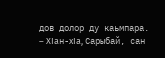дов долор ду каьмпара.
– XIaн-xIa, Сарыбай, сан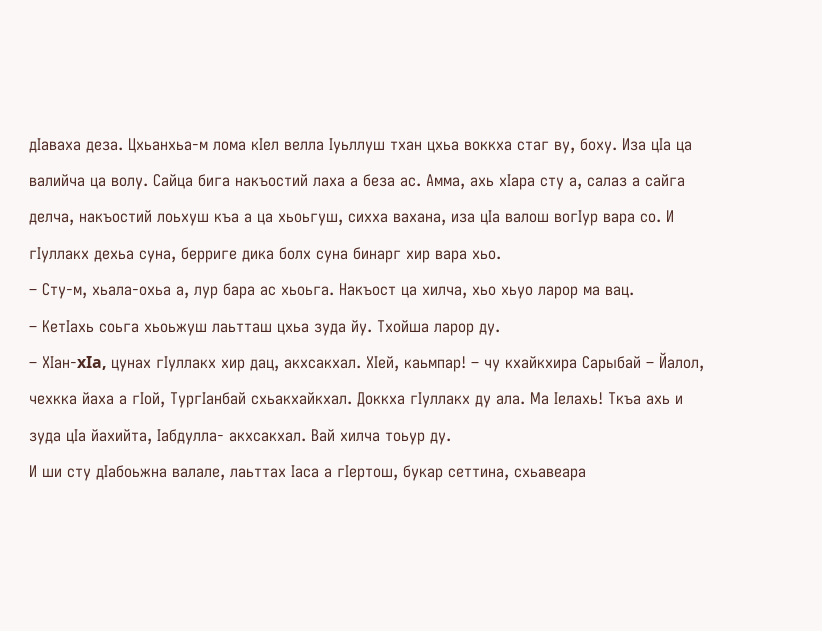дІаваха деза. Цхьанхьа-м лома кІел велла Іуьллуш тхан цхьа воккха стаг ву, боху. Иза цІа ца валийча ца волу. Сайца бига накъостий лаха а беза ас. Амма, ахь хIара сту а, салаз а сайга делча, накъостий лоьхуш къа а ца хьоьгуш, сихха вахана, иза цІа валош вогIур вара со. И гIуллакх дехьа суна, берриге дика болх суна бинарг хир вара хьо.
– Сту-м, хьала-охьа а, лур бара ас хьоьга. Накъост ца хилча, хьо хьуо ларор ма вац.
– КетIахь соьга хьоьжуш лаьтташ цхьа зуда йу. Тхойша ларор ду.
– ХІан-xIa, цунах гІуллакх хир дац, акхсакхал. ХІей, каьмпар! – чу кхайкхира Сарыбай – Йалол, чехкка йаха а гІой, ТургIанбай схьакхайкхал. Доккха гІуллакх ду ала. Ма Іелахь! Ткъа ахь и зуда цІа йахийта, Іабдулла- акхсакхал. Вай хилча тоьур ду.
И ши сту дІабоьжна валале, лаьттах Іаса а гІертош, букар сеттина, схьавеара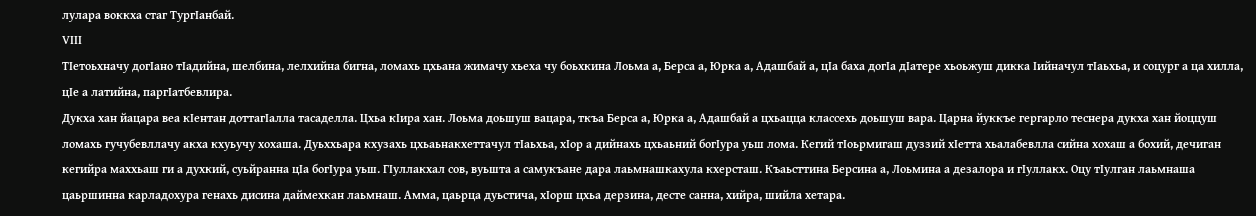лулара воккха стаг ТургІанбай.
VIІІ
ТІетоьхначу догІано тІадийна, шелбина, лелхийна бигна, ломахь цхьана жимачу хьеха чу боьхкина Лоьма а, Берса а, Юрка а, Адашбай а, цІа баха догІа дІатере хьоьжуш дикка Іийначул тІаьхьа, и соцург а ца хилла, цІе а латийна, паргІатбевлира.
Дукха хан йацара веа кІентан доттагІалла тасаделла. Цхьа кІира хан. Лоьма доьшуш вацара, ткъа Берса а, Юрка а, Адашбай а цхьацца классехь доьшуш вара. Царна йуккъе гергарло теснера дукха хан йоццуш ломахь гучубевллачу акха кхуьучу хохаша. Дуьххьара кхузахь цхьаьнакхеттачул тІаьхьа, хІор а дийнахь цхьаьний богІура уьш лома. Кегий тІоьрмигаш дуззий хІетта хьалабевлла сийна хохаш а бохий, дечиган кегийра маххьаш ги а духкий, суьйранна цІа богІура уьш. ГІуллакхал сов, вуьшта а самукъане дара лаьмнашкахула кхерсташ. Къаьсттина Берсина а, Лоьмина а дезалора и гІуллакх. Оцу тІулган лаьмнаша цаьршинна карладохура генахь дисина даймехкан лаьмнаш. Амма, цаьрца дуьстича, хІорш цхьа дерзина, десте санна, хийра, шийла хетара.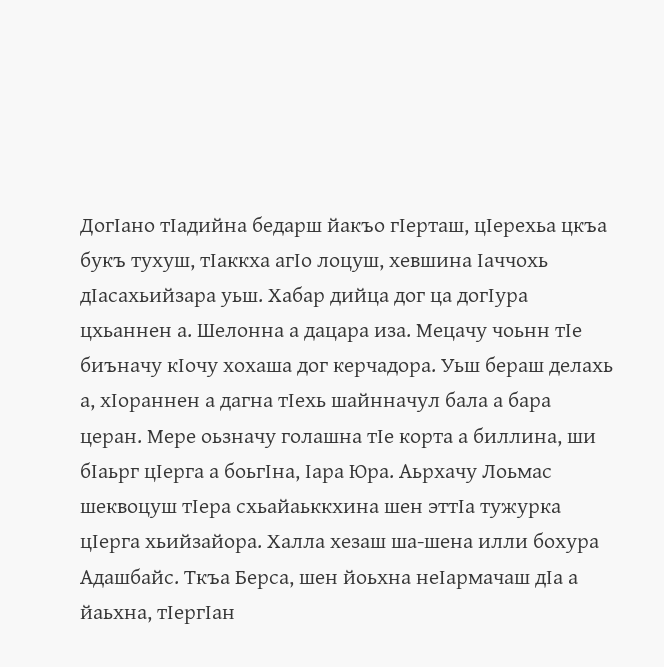ДогІано тІадийна бедарш йакъо гІерташ, цІерехьа цкъа букъ тухуш, тІаккха агІо лоцуш, хевшина Іаччохь дІасахьийзара уьш. Хабар дийца дог ца догІура цхьаннен а. Шелонна а дацара иза. Мецачу чоьнн тІе биъначу кІочу хохаша дог керчадора. Уьш бераш делахь а, хІораннен а дагна тІехь шайнначул бала а бара церан. Мере оьзначу голашна тІе корта а биллина, ши бІаьрг цІерга а боьгІна, Іара Юра. Аьрхачу Лоьмас шеквоцуш тІера схьайаьккхина шен эттІа тужурка цІерга хьийзайора. Халла хезаш ша-шена илли бохура Адашбайс. Ткъа Берса, шен йоьхна неІармачаш дІа а йаьхна, тІергІан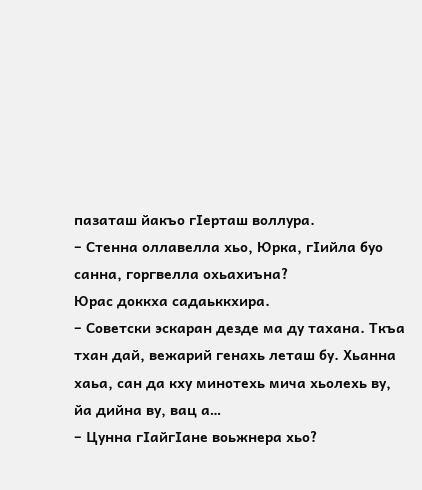пазаташ йакъо гІерташ воллура.
– Стенна оллавелла хьо, Юрка, гІийла буо санна, горгвелла охьахиъна?
Юрас доккха садаьккхира.
– Советски эскаран дезде ма ду тахана. Ткъа тхан дай, вежарий генахь леташ бу. Хьанна хаьа, сан да кху минотехь мича хьолехь ву, йа дийна ву, вац а…
– Цунна гІайгІане воьжнера хьо?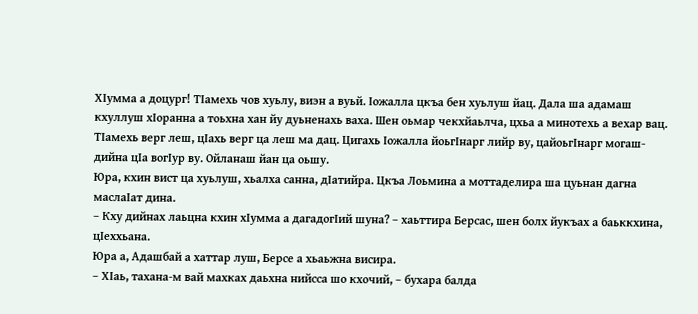ХІумма а доцург! ТІамехь чов хуьлу, виэн а вуьй. Іожалла цкъа бен хуьлуш йац. Дала ша адамаш кхуллуш хІоранна а тоьхна хан йу дуьненахь ваха. Шен оьмар чекхйаьлча, цхьа а минотехь а вехар вац. ТІамехь верг леш, цІахь верг ца леш ма дац. Цигахь Іожалла йоьгІнарг лийр ву, цайоьгІнарг могаш-дийна цІа вогІур ву. Ойланаш йан ца оьшу.
Юра, кхин вист ца хуьлуш, хьалха санна, дІатийра. Цкъа Лоьмина а моттаделира ша цуьнан дагна маслаІат дина.
– Кху дийнах лаьцна кхин хІумма а дагадогІий шуна? – хаьттира Берсас, шен болх йукъах а баьккхина, цІеххьана.
Юра а, Адашбай а хаттар луш, Берсе а хьаьжна висира.
– ХІаь, тахана-м вай махках даьхна нийсса шо кхочий, – бухара балда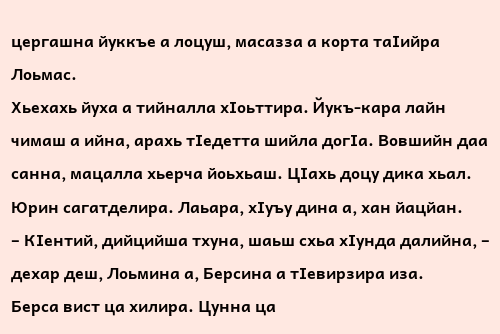цергашна йуккъе а лоцуш, масазза а корта таІийра Лоьмас.
Хьехахь йуха а тийналла хІоьттира. Йукъ-кара лайн чимаш а ийна, арахь тІедетта шийла догІа. Вовшийн даа санна, мацалла хьерча йоьхьаш. ЦІахь доцу дика хьал. Юрин сагатделира. Лаьара, хІуъу дина а, хан йацйан.
– КІентий, дийцийша тхуна, шаьш схьа хІунда далийна, – дехар деш, Лоьмина а, Берсина а тІевирзира иза.
Берса вист ца хилира. Цунна ца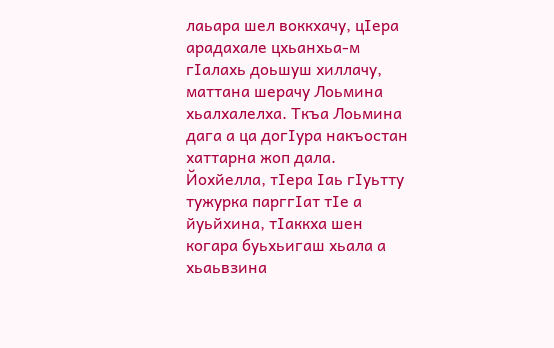лаьара шел воккхачу, цІера арадахале цхьанхьа-м гІалахь доьшуш хиллачу, маттана шерачу Лоьмина хьалхалелха. Ткъа Лоьмина дага а ца догІура накъостан хаттарна жоп дала. Йохйелла, тІера Іаь гІуьтту тужурка парггІат тІе а йуьйхина, тІаккха шен когара буьхьигаш хьала а хьаьвзина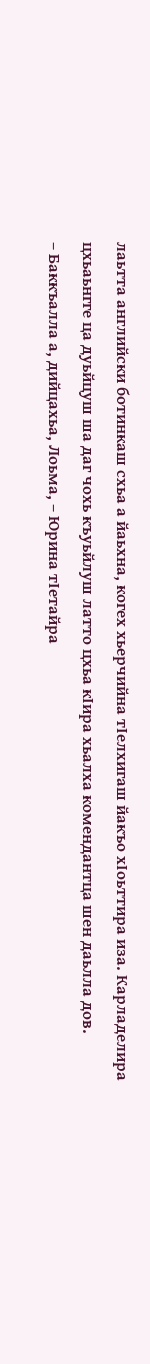лаьтта английски ботинкаш схьа а йаьхна, когех хьерчийна тІелхигаш йакъо хІоьттира иза. Карладелира цхьаьнгге ца дуьйцуш ша даг чохь къуьйлуш латто цхьа кІира хьалха комендантца шен даьлла дов.
– Баккъалла а, дийцахьа, Лоьма, – Юрина тІетайра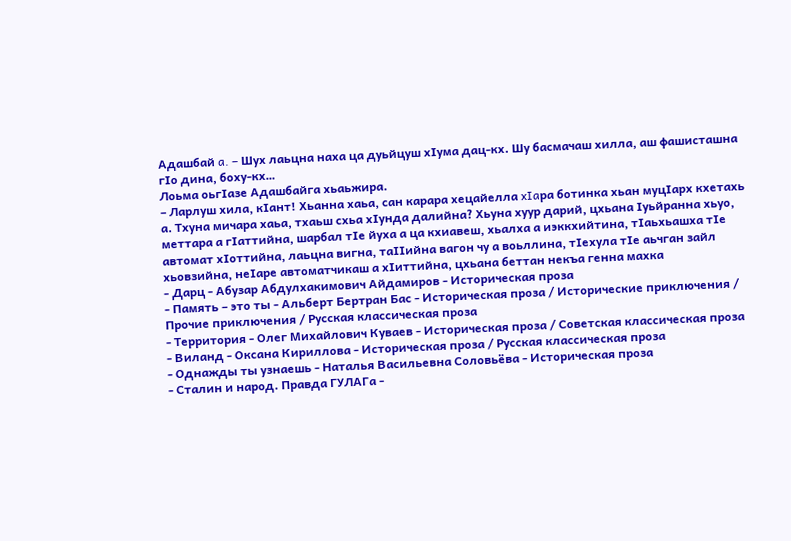Адашбай a. – Шух лаьцна наха ца дуьйцуш хІума дац-кх. Шу басмачаш хилла, аш фашисташна гІо дина, боху-кх…
Лоьма оьгІазе Адашбайга хьаьжира.
– Ларлуш хила, кІант! Хьанна хаьа, сан карара хецайелла xIaра ботинка хьан муцІарх кхетахь а. Тхуна мичара хаьа, тхаьш схьа хІунда далийна? Хьуна хуур дарий, цхьана Іуьйранна хьуо, меттара а гІаттийна, шарбал тІе йуха а ца кхиавеш, хьалха а иэккхийтина, тІаьхьашха тІе автомат хІоттийна, лаьцна вигна, таІІийна вагон чу а воьллина, тІехула тІе аьчган зайл хьовзийна, неІаре автоматчикаш а хІиттийна, цхьана беттан некъа генна махка
- Дарц - Абузар Абдулхакимович Айдамиров - Историческая проза
- Память – это ты - Альберт Бертран Бас - Историческая проза / Исторические приключения / Прочие приключения / Русская классическая проза
- Территория - Олег Михайлович Куваев - Историческая проза / Советская классическая проза
- Виланд - Оксана Кириллова - Историческая проза / Русская классическая проза
- Однажды ты узнаешь - Наталья Васильевна Соловьёва - Историческая проза
- Сталин и народ. Правда ГУЛАГа -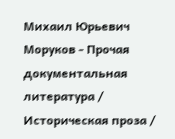Михаил Юрьевич Моруков - Прочая документальная литература / Историческая проза /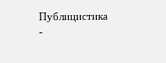Публицистика
-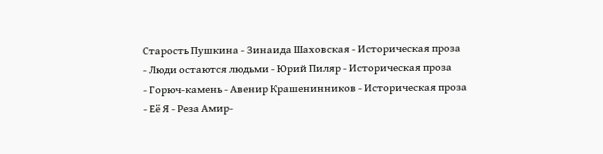Старость Пушкина - Зинаида Шаховская - Историческая проза
- Люди остаются людьми - Юрий Пиляр - Историческая проза
- Горюч-камень - Авенир Крашенинников - Историческая проза
- Её Я - Реза Амир-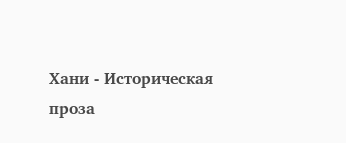Хани - Историческая проза